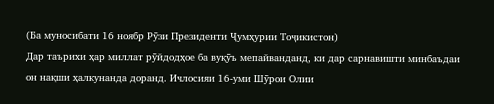(Ба муносибати 16 ноябр Рӯзи Президенти Ҷумҳурии Тоҷикистон)
Дар таърихи ҳар миллат рӯйдодҳое ба вуқӯъ мепайванданд, ки дар сарнавишти минбаъдаи он нақши ҳалкунанда доранд. Ичлосияи 16-уми Шӯрои Олии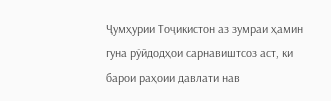Ҷумҳурии Тоҷикистон аз зумраи ҳамин гуна рӯйдодҳои сарнавиштсоз аст, ки барои раҳоии давлати нав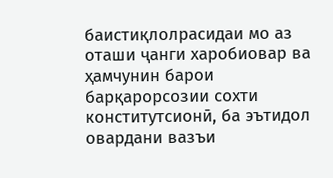баистиқлолрасидаи мо аз оташи ҷанги харобиовар ва ҳамчунин барои барқарорсозии сохти конститутсионӣ, ба эътидол овардани вазъи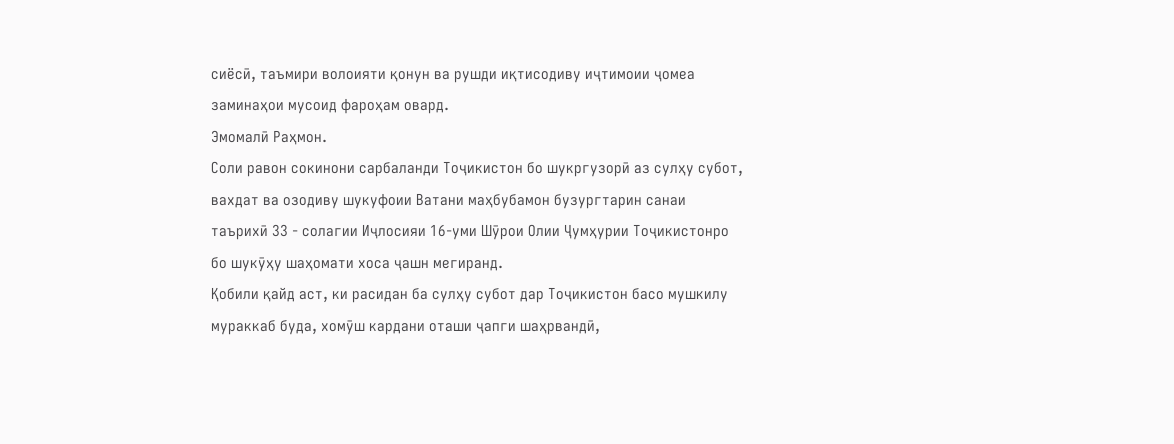сиёсӣ, таъмири волоияти қонун ва рушди иқтисодиву иҷтимоии ҷомеа заминаҳои мусоид фароҳам овард.
Эмомалӣ Раҳмон.
Соли равон сокинони сарбаланди Тоҷикистон бо шукргузорӣ аз сулҳу субот, вахдат ва озодиву шукуфоии Ватани маҳбубамон бузургтарин санаи таърихӣ 33 - солагии Иҷлосияи 16-уми Шӯрои Олии Ҷумҳурии Тоҷикистонро бо шукӯҳу шаҳомати хоса ҷашн мегиранд.
Қобили қайд аст, ки расидан ба сулҳу субот дар Тоҷикистон басо мушкилу мураккаб буда, хомӯш кардани оташи ҷапги шаҳрвандӣ,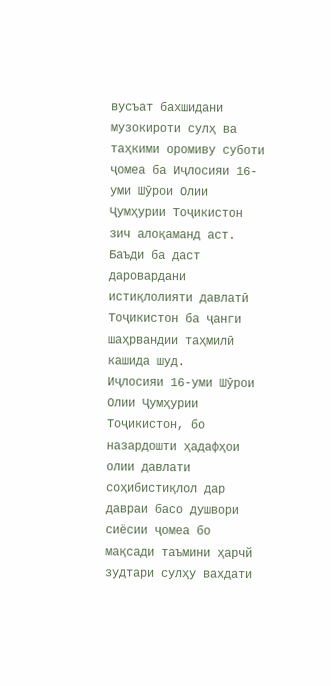вусъат бахшидани музокироти сулҳ ва таҳкими оромиву суботи ҷомеа ба Иҷлосияи 16-уми Шӯрои Олии Ҷумҳурии Тоҷикистон зич алоқаманд аст. Баъди ба даст даровардани истиқлолияти давлатӣ Тоҷикистон ба ҷанги шаҳрвандии таҳмилӣ кашида шуд.
Иҷлосияи 16-уми Шӯрои Олии Ҷумҳурии Тоҷикистон, бо назардошти ҳадафҳои олии давлати соҳибистиқлол дар давраи басо душвори сиёсии ҷомеа бо мақсади таъмини ҳарчй зудтари сулҳу вахдати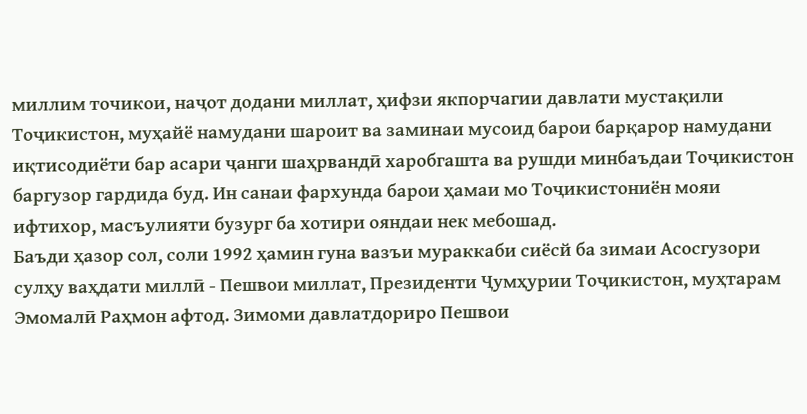миллим точикои, наҷот додани миллат, ҳифзи якпорчагии давлати мустақили Тоҷикистон, муҳайё намудани шароит ва заминаи мусоид барои барқарор намудани иқтисодиёти бар асари ҷанги шаҳрвандӣ харобгашта ва рушди минбаъдаи Тоҷикистон баргузор гардида буд. Ин санаи фархунда барои ҳамаи мо Тоҷикистониён мояи ифтихор, масъулияти бузург ба хотири ояндаи нек мебошад.
Баъди ҳазор сол, соли 1992 ҳамин гуна вазъи мураккаби сиёсй ба зимаи Асосгузори сулҳу ваҳдати миллӣ - Пешвои миллат, Президенти Ҷумҳурии Тоҷикистон, муҳтарам Эмомалӣ Раҳмон афтод. Зимоми давлатдориро Пешвои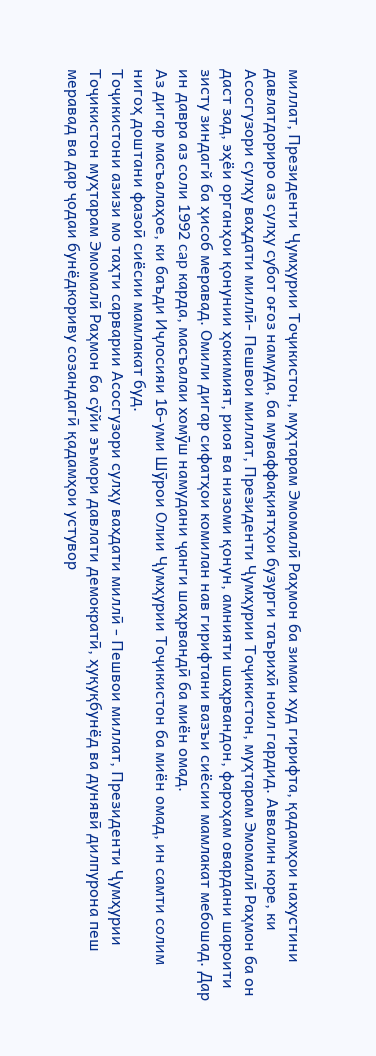миллат, Президенти Ҷумҳурии Тоҷикистон, муҳтарам Эмомалӣ Раҳмон ба зимаи худ гирифта, қадамҳои нахустини давлатдориро аз сулҳу субот оғоз намуда, ба муваффақиятҳои бузурги таърихӣ ноил гардид. Аввалин коре, ки Асосгузори сулҳу ваҳдати миллӣ- Пешвои миллат, Президенти Ҷумҳурии Тоҷикистон, муҳтарам Эмомалӣ Раҳмон ба он даст зад, эҳёи органҳои қонунии ҳокимият, риоя ва низоми қонун, амнияти шаҳрвандон, фароҳам овардани шароити зисту зиндагй ба ҳисоб меравад. Омили дигар сифатҳои комилан нав гирифтани вазъи сиёсии мамлакат мебошад. Дар ин давра аз соли 1992 cap карда, масъалаи хомӯш намудани ҷанги шаҳрвандӣ ба миён омад.
Аз дигар масъалаҳое, ки баъди Иҷлосияи 16-уми Шӯрои Олии Ҷумҳурии Тоҷикистон ба миён омад, ин самти солим нигоҳ доштани фазоӣ сиёсии мамлакат буд.
Тоҷикистони азизи мо таҳти сарварии Асосгузори сулҳу вахдати миллӣ - Пешвои миллат, Президенти Ҷумҳурии Тоҷикистон муҳтарам Эмомалӣ Раҳмон ба сӯйи эъмори давлати демократӣ, ҳуқуқбунёд ва дунявӣ дилпурона пеш меравад ва дар ҷодаи бунёдкориву созандагӣ қадамҳои устувор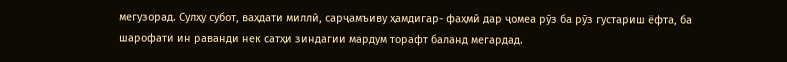мегузорад. Сулҳу субот, ваҳдати миллӣ, сарҷамъиву ҳамдигар- фаҳмӣ дар ҷомеа рӯз ба рӯз густариш ёфта, ба шарофати ин раванди нек сатҳи зиндагии мардум торафт баланд мегардад.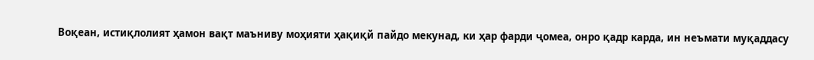Воқеан, истиқлолият ҳамон вақт маъниву моҳияти ҳақиқй пайдо мекунад, ки ҳар фарди ҷомеа, онро қадр карда, ин неъмати муқаддасу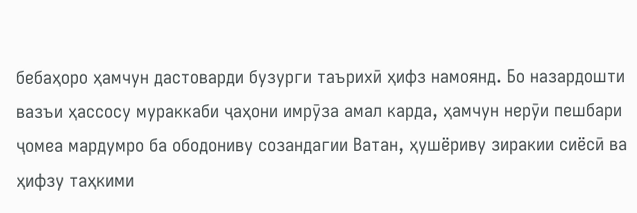бебаҳоро ҳамчун дастоварди бузурги таърихӣ ҳифз намоянд. Бо назардошти вазъи ҳассосу мураккаби ҷаҳони имрӯза амал карда, ҳамчун нерӯи пешбари ҷомеа мардумро ба ободониву созандагии Ватан, ҳушёриву зиракии сиёсӣ ва ҳифзу таҳкими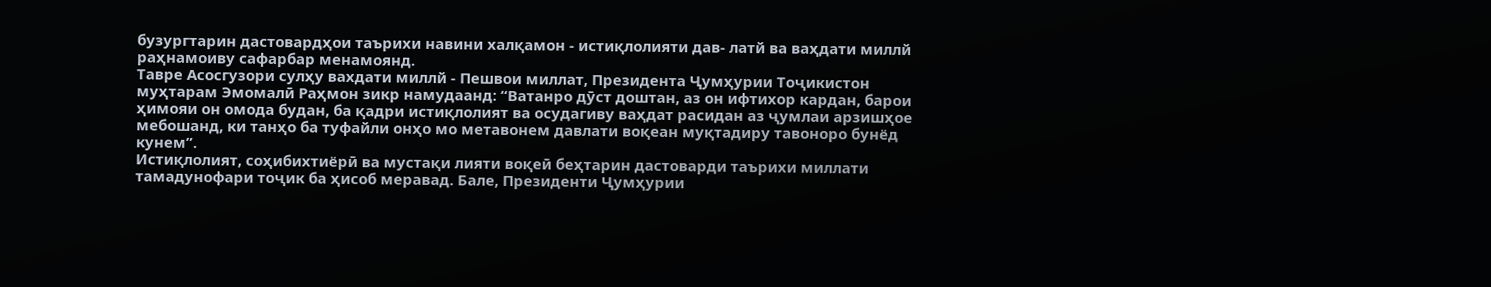бузургтарин дастовардҳои таърихи навини халқамон - истиқлолияти дав- латй ва ваҳдати миллй раҳнамоиву сафарбар менамоянд.
Тавре Асосгузори сулҳу вахдати миллй - Пешвои миллат, Президента Ҷумҳурии Тоҷикистон муҳтарам Эмомалӣ Раҳмон зикр намудаанд: “Ватанро дӯст доштан, аз он ифтихор кардан, барои ҳимояи он омода будан, ба қадри истиқлолият ва осудагиву ваҳдат расидан аз ҷумлаи арзишҳое мебошанд, ки танҳо ба туфайли онҳо мо метавонем давлати воқеан муқтадиру тавоноро бунёд кунем”.
Истиқлолият, соҳибихтиёрӣ ва мустақи лияти воқеӣ беҳтарин дастоварди таърихи миллати тамадунофари тоҷик ба ҳисоб меравад. Бале, Президенти Ҷумҳурии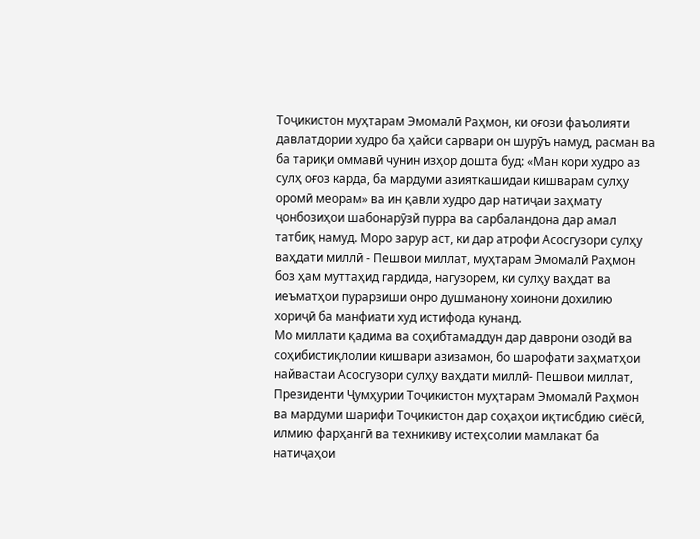Тоҷикистон муҳтарам Эмомалӣ Раҳмон, ки оғози фаъолияти давлатдории худро ба ҳайси сарвари он шурӯъ намуд, расман ва ба тариқи оммавӣ чунин изҳор дошта буд: «Ман кори худро аз сулҳ оғоз карда, ба мардуми азияткашидаи кишварам сулҳу оромӣ меорам» ва ин қавли худро дар натиҷаи заҳмату ҷонбозиҳои шабонарӯзй пурра ва сарбаландона дар амал татбиқ намуд. Моро зарур аст, ки дар атрофи Асосгузори сулҳу ваҳдати миллӣ - Пешвои миллат, муҳтарам Эмомалӣ Раҳмон боз ҳам муттаҳид гардида, нагузорем, ки сулҳу ваҳдат ва иеъматҳои пурарзиши онро душманону хоинони дохилию хориҷӣ ба манфиати худ истифода кунанд.
Мо миллати қадима ва соҳибтамаддун дар даврони озодй ва соҳибистиқлолии кишвари азизамон, бо шарофати заҳматҳои найвастаи Асосгузори сулҳу ваҳдати миллӣ- Пешвои миллат, Президенти Ҷумҳурии Тоҷикистон муҳтарам Эмомалӣ Раҳмон ва мардуми шарифи Тоҷикистон дар соҳаҳои иқтисбдию сиёсӣ, илмию фарҳангӣ ва техникиву истеҳсолии мамлакат ба натиҷаҳои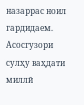назаррас ноил гардидаем.
Асосгузори сулҳу ваҳдати миллӣ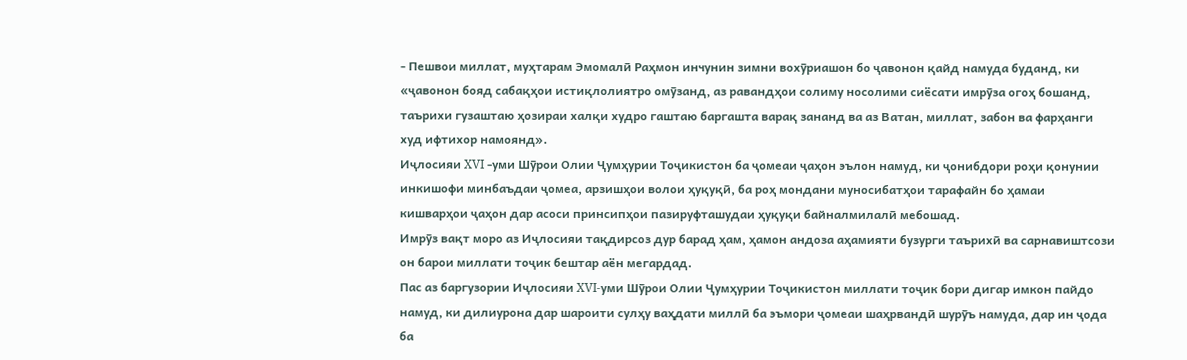- Пешвои миллат, муҳтарам Эмомалӣ Раҳмон инчунин зимни вохӯриашон бо ҷавонон қайд намуда буданд, ки «ҷавонон бояд сабақҳои истиқлолиятро омӯзанд, аз равандҳои солиму носолими сиёсати имрӯза огоҳ бошанд, таърихи гузаштаю ҳозираи халқи худро гаштаю баргашта варақ зананд ва аз Ватан, миллат, забон ва фарҳанги худ ифтихор намоянд».
Иҷлосияи XVI -уми Шӯрои Олии Ҷумҳурии Тоҷикистон ба ҷомеаи ҷаҳон эълон намуд, ки ҷонибдори роҳи қонунии инкишофи минбаъдаи ҷомеа, арзишҳои волои ҳуқуқӣ, ба роҳ мондани муносибатҳои тарафайн бо ҳамаи кишварҳои ҷаҳон дар асоси принсипҳои пазируфташудаи ҳуқуқи байналмилалӣ мебошад.
Имрӯз вақт моро аз Иҷлосияи тақдирсоз дур барад ҳам, ҳамон андоза аҳамияти бузурги таърихӣ ва сарнавиштсози он барои миллати тоҷик бештар аён мегардад.
Пас аз баргузории Иҷлосияи XVI-уми Шӯрои Олии Ҷумҳурии Тоҷикистон миллати тоҷик бори дигар имкон пайдо намуд, ки дилиурона дар шароити сулҳу ваҳдати миллӣ ба эъмори ҷомеаи шаҳрвандӣ шурӯъ намуда, дар ин ҷода ба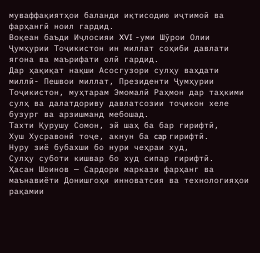муваффақиятҳои баланди иқтисодию иҷтимоӣ ва фарҳангӣ ноил гардид.
Воқеан баъди Иҷлосияи XVI -уми Шӯрои Олии Ҷумҳурии Тоҷикистон ин миллат соҳиби давлати ягона ва маърифати олӣ гардид.
Дар ҳақиқат нақши Асосгузори сулҳу ваҳдати миллӣ- Пешвои миллат, Президенти Ҷумҳурии Тоҷикистон, муҳтарам Эмомалӣ Раҳмон дар таҳкими сулҳ ва далатдориву давлатсозии тоҷикон хеле бузург ва арзишманд мебошад.
Тахти Қурушу Сомон, эй шаҳ ба бар гирифтӣ,
Хуш Хусравонӣ тоҷе, акнун ба cap гирифтӣ.
Нуру зиё бубахши бо нури чеҳраи худ,
Сулҳу суботи кишвар бо худ сипар гирифтӣ.
Ҳасан Шоинов — Сардори маркази фарҳанг ва маънавиёти Донишгоҳи инноватсия ва технологияҳои рақамии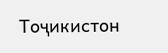Тоҷикистон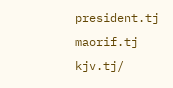president.tj
maorif.tj
kjv.tj/